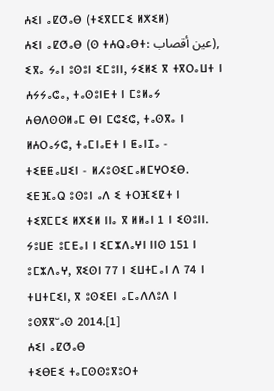ⵄⵉⵏ ⴰⵇⵚⴰⴱ (ⵜⵉⴳⵎⵎⵉ ⵍⵅⵉⵍ)
ⵄⵉⵏ ⴰⵇⵚⴰⴱ (ⵙ ⵜⵄⵕⴰⴱⵜ: عين أقصاب), ⵉⴳⴰ ⵢⴰⵏ ⵓⵙⵓⵏ ⵉⵎⵓⵏⵏ, ⵢⵉⵍⵉ ⴳ ⵜⴳⵔⴰⵡⵜ ⵏ ⵄⵢⵢⴰⵛⴰ, ⵜⴰⵙⵓⵏⴹⵜ ⵏ ⵎⵓⵍⴰⵢ ⵄⴱⴷⵙⵙⵍⴰⵎ ⴱⵏ ⵎⵛⵉⵛ, ⵜⴰⵙⴳⴰ ⵏ ⵍⵄⵔⴰⵢⵛ, ⵜⴰⵎⵏⴰⴹⵜ ⵏ ⵟⴰⵏⵊⴰ - ⵜⵉⵟⵟⴰⵡⵉⵏ - ⵍⵃⵓⵙⵉⵎⴰⵍⵎⵖⵔⵉⴱ. ⵉⴹⴼⴰⵕ ⵓⵙⵓⵏ ⴰⴷ ⵉ ⵜⵔⴼⵉⵇⵜ ⵏ ⵜⵉⴳⵎⵎⵉ ⵍⵅⵉⵍ ⵏⵏⴰ ⴳ ⵍⵍⴰⵏ 1 ⵏ ⵉⵙⵓⵏⵏ. ⵢⵓⵡⴹ ⵓⵎⴹⴰⵏ ⵏ ⵉⵎⵣⴷⴰⵖⵏ ⵏⵏⵙ 151 ⵏ ⵓⵎⵣⴷⴰⵖ, ⴳⵉⵙⵏ 77 ⵏ ⵉⵡⵜⵎⴰⵏ ⴷ 74 ⵏ ⵜⵡⵜⵎⵉⵏ, ⴳ ⵓⵙⵉⴹⵏ ⴰⵎⴰⴷⴷⵓⴷ ⵏ ⵓⵙⴳⴳⵯⴰⵙ 2014.[1]
ⵄⵉⵏ ⴰⵇⵚⴰⴱ
ⵜⵉⴱⴹⵉ ⵜⴰⵎⵙⵙⵓⴳⵓⵔⵜ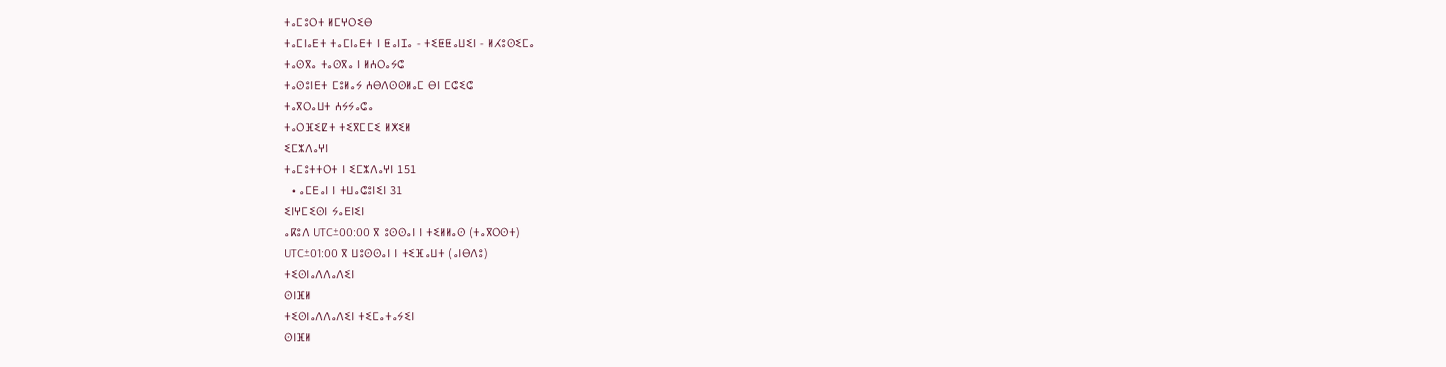ⵜⴰⵎⵓⵔⵜ ⵍⵎⵖⵔⵉⴱ
ⵜⴰⵎⵏⴰⴹⵜ ⵜⴰⵎⵏⴰⴹⵜ ⵏ ⵟⴰⵏⵊⴰ - ⵜⵉⵟⵟⴰⵡⵉⵏ - ⵍⵃⵓⵙⵉⵎⴰ
ⵜⴰⵙⴳⴰ ⵜⴰⵙⴳⴰ ⵏ ⵍⵄⵔⴰⵢⵛ
ⵜⴰⵙⵓⵏⴹⵜ ⵎⵓⵍⴰⵢ ⵄⴱⴷⵙⵙⵍⴰⵎ ⴱⵏ ⵎⵛⵉⵛ
ⵜⴰⴳⵔⴰⵡⵜ ⵄⵢⵢⴰⵛⴰ
ⵜⴰⵔⴼⵉⵇⵜ ⵜⵉⴳⵎⵎⵉ ⵍⵅⵉⵍ
ⵉⵎⵣⴷⴰⵖⵏ
ⵜⴰⵎⵓⵜⵜⵔⵜ ⵏ ⵉⵎⵣⴷⴰⵖⵏ 151
  • ⴰⵎⴹⴰⵏ ⵏ ⵜⵡⴰⵛⵓⵏⵉⵏ 31
ⵉⵏⵖⵎⵉⵙⵏ ⵢⴰⴹⵏⵉⵏ
ⴰⴽⵓⴷ UTC±00:00 ⴳ ⵓⵙⵙⴰⵏ ⵏ ⵜⵉⵍⵍⴰⵙ (ⵜⴰⴳⵔⵙⵜ)
UTC±01:00 ⴳ ⵡⵓⵙⵙⴰⵏ ⵏ ⵜⵉⴼⴰⵡⵜ (ⴰⵏⴱⴷⵓ)
ⵜⵉⵙⵏⴰⴷⴷⴰⴷⵉⵏ
ⵙⵏⴼⵍ
ⵜⵉⵙⵏⴰⴷⴷⴰⴷⵉⵏ ⵜⵉⵎⴰⵜⴰⵢⵉⵏ
ⵙⵏⴼⵍ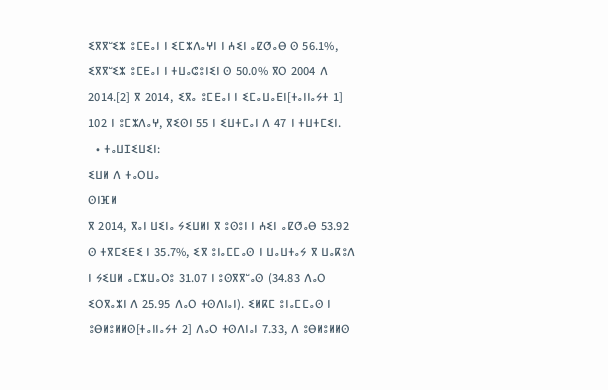ⵉⴳⴳⵯⵉⵣ ⵓⵎⴹⴰⵏ ⵏ ⵉⵎⵣⴷⴰⵖⵏ ⵏ ⵄⵉⵏ ⴰⵇⵚⴰⴱ ⵙ 56.1%, ⵉⴳⴳⵯⵉⵣ ⵓⵎⴹⴰⵏ ⵏ ⵜⵡⴰⵛⵓⵏⵉⵏ ⵙ 50.0% ⴳⵔ 2004 ⴷ 2014.[2] ⴳ 2014, ⵉⴳⴰ ⵓⵎⴹⴰⵏ ⵏ ⵉⵎⴰⵡⴰⴹⵏ[ⵜⴰⵏⵏⴰⵢⵜ 1] 102 ⵏ ⵓⵎⵣⴷⴰⵖ, ⴳⵉⵙⵏ 55 ⵏ ⵉⵡⵜⵎⴰⵏ ⴷ 47 ⵏ ⵜⵡⵜⵎⵉⵏ.
  • ⵜⴰⵡⵊⵉⵡⵉⵏ:
ⵉⵡⵍ ⴷ ⵜⴰⵔⵡⴰ
ⵙⵏⴼⵍ
ⴳ 2014, ⴳⴰⵏ ⵡⵉⵏⴰ ⵢⵉⵡⵍⵏ ⴳ ⵓⵙⵓⵏ ⵏ ⵄⵉⵏ ⴰⵇⵚⴰⴱ 53.92 ⵙ ⵜⴳⵎⵉⴹⵉ ⵏ 35.7%, ⵉⴳ ⵓⵏⴰⵎⵎⴰⵙ ⵏ ⵡⴰⵡⵜⴰⵢ ⴳ ⵡⴰⴽⵓⴷ ⵏ ⵢⵉⵡⵍ ⴰⵎⵣⵡⴰⵔⵓ 31.07 ⵏ ⵓⵙⴳⴳⵯⴰⵙ (34.83 ⴷⴰⵔ ⵉⵔⴳⴰⵣⵏ ⴷ 25.95 ⴷⴰⵔ ⵜⵙⴷⵏⴰⵏ). ⵉⵍⴽⵎ ⵓⵏⴰⵎⵎⴰⵙ ⵏ ⵓⴱⵍⵓⵍⵍⵙ[ⵜⴰⵏⵏⴰⵢⵜ 2] ⴷⴰⵔ ⵜⵙⴷⵏⴰⵏ 7.33, ⴷ ⵓⴱⵍⵓⵍⵍⵙ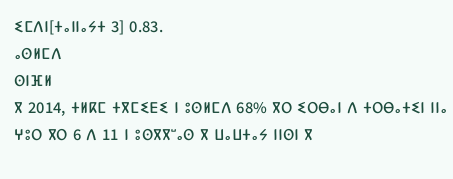ⵉⵎⴷⵏ[ⵜⴰⵏⵏⴰⵢⵜ 3] 0.83.
ⴰⵙⵍⵎⴷ
ⵙⵏⴼⵍ
ⴳ 2014, ⵜⵍⴽⵎ ⵜⴳⵎⵉⴹⵉ ⵏ ⵓⵙⵍⵎⴷ 68% ⴳⵔ ⵉⵔⴱⴰⵏ ⴷ ⵜⵔⴱⴰⵜⵉⵏ ⵏⵏⴰ ⵖⵓⵔ ⴳⵔ 6 ⴷ 11 ⵏ ⵓⵙⴳⴳⵯⴰⵙ ⴳ ⵡⴰⵡⵜⴰⵢ ⵏⵏⵙⵏ ⴳ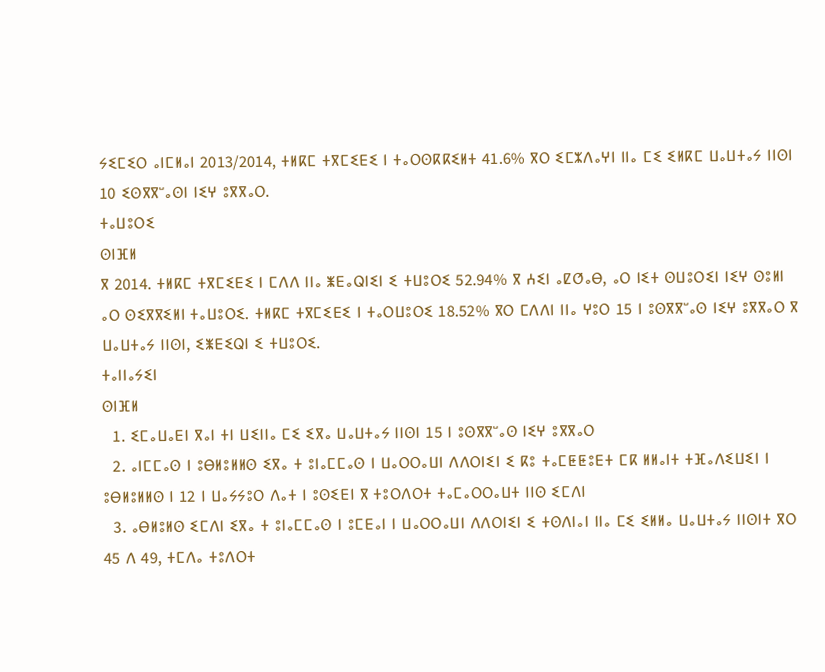ⵢⵉⵎⵉⵔ ⴰⵏⵎⵍⴰⵏ 2013/2014, ⵜⵍⴽⵎ ⵜⴳⵎⵉⴹⵉ ⵏ ⵜⴰⵔⵙⴽⴽⵉⵍⵜ 41.6% ⴳⵔ ⵉⵎⵣⴷⴰⵖⵏ ⵏⵏⴰ ⵎⵉ ⵉⵍⴽⵎ ⵡⴰⵡⵜⴰⵢ ⵏⵏⵙⵏ 10 ⵉⵙⴳⴳⵯⴰⵙⵏ ⵏⵉⵖ ⵓⴳⴳⴰⵔ.
ⵜⴰⵡⵓⵔⵉ
ⵙⵏⴼⵍ
ⴳ 2014. ⵜⵍⴽⵎ ⵜⴳⵎⵉⴹⵉ ⵏ ⵎⴷⴷ ⵏⵏⴰ ⵥⴹⴰⵕⵏⵉⵏ ⵉ ⵜⵡⵓⵔⵉ 52.94% ⴳ ⵄⵉⵏ ⴰⵇⵚⴰⴱ, ⴰⵔ ⵏⵉⵜ ⵙⵡⵓⵔⵉⵏ ⵏⵉⵖ ⵙⵓⵍⵏ ⴰⵔ ⵙⵉⴳⴳⵉⵍⵏ ⵜⴰⵡⵓⵔⵉ. ⵜⵍⴽⵎ ⵜⴳⵎⵉⴹⵉ ⵏ ⵜⴰⵔⵡⵓⵔⵉ 18.52% ⴳⵔ ⵎⴷⴷⵏ ⵏⵏⴰ ⵖⵓⵔ 15 ⵏ ⵓⵙⴳⴳⵯⴰⵙ ⵏⵉⵖ ⵓⴳⴳⴰⵔ ⴳ ⵡⴰⵡⵜⴰⵢ ⵏⵏⵙⵏ, ⵉⵥⴹⵉⵕⵏ ⵉ ⵜⵡⵓⵔⵉ.
ⵜⴰⵏⵏⴰⵢⵉⵏ
ⵙⵏⴼⵍ
  1. ⵉⵎⴰⵡⴰⴹⵏ ⴳⴰⵏ ⵜⵏ ⵡⵉⵏⵏⴰ ⵎⵉ ⵉⴳⴰ ⵡⴰⵡⵜⴰⵢ ⵏⵏⵙⵏ 15 ⵏ ⵓⵙⴳⴳⵯⴰⵙ ⵏⵉⵖ ⵓⴳⴳⴰⵔ
  2. ⴰⵏⵎⵎⴰⵙ ⵏ ⵓⴱⵍⵓⵍⵍⵙ ⵉⴳⴰ ⵜ ⵓⵏⴰⵎⵎⴰⵙ ⵏ ⵡⴰⵔⵔⴰⵡⵏ ⴷⴷⵔⵏⵉⵏ ⵉ ⴽⵓ ⵜⴰⵎⵟⵟⵓⴹⵜ ⵎⴽ ⵍⵍⴰⵏⵜ ⵜⴼⴰⴷⵉⵡⵉⵏ ⵏ ⵓⴱⵍⵓⵍⵍⵙ ⵏ 12 ⵏ ⵡⴰⵢⵢⵓⵔ ⴷⴰⵜ ⵏ ⵓⵙⵉⴹⵏ ⴳ ⵜⵓⵔⴷⵔⵜ ⵜⴰⵎⴰⵔⵔⴰⵡⵜ ⵏⵏⵙ ⵉⵎⴷⵏ
  3. ⴰⴱⵍⵓⵍⵙ ⵉⵎⴷⵏ ⵉⴳⴰ ⵜ ⵓⵏⴰⵎⵎⴰⵙ ⵏ ⵓⵎⴹⴰⵏ ⵏ ⵡⴰⵔⵔⴰⵡⵏ ⴷⴷⵔⵏⵉⵏ ⵉ ⵜⵙⴷⵏⴰⵏ ⵏⵏⴰ ⵎⵉ ⵉⵍⵍⴰ ⵡⴰⵡⵜⴰⵢ ⵏⵏⵙⵏⵜ ⴳⵔ 45 ⴷ 49, ⵜⵎⴷⴰ ⵜⵓⴷⵔⵜ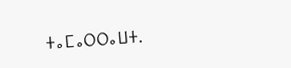ⵜⴰⵎⴰⵔⵔⴰⵡⵜ.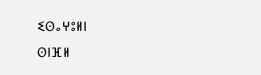ⵉⵙⴰⵖⵓⵍⵏ
ⵙⵏⴼⵍ